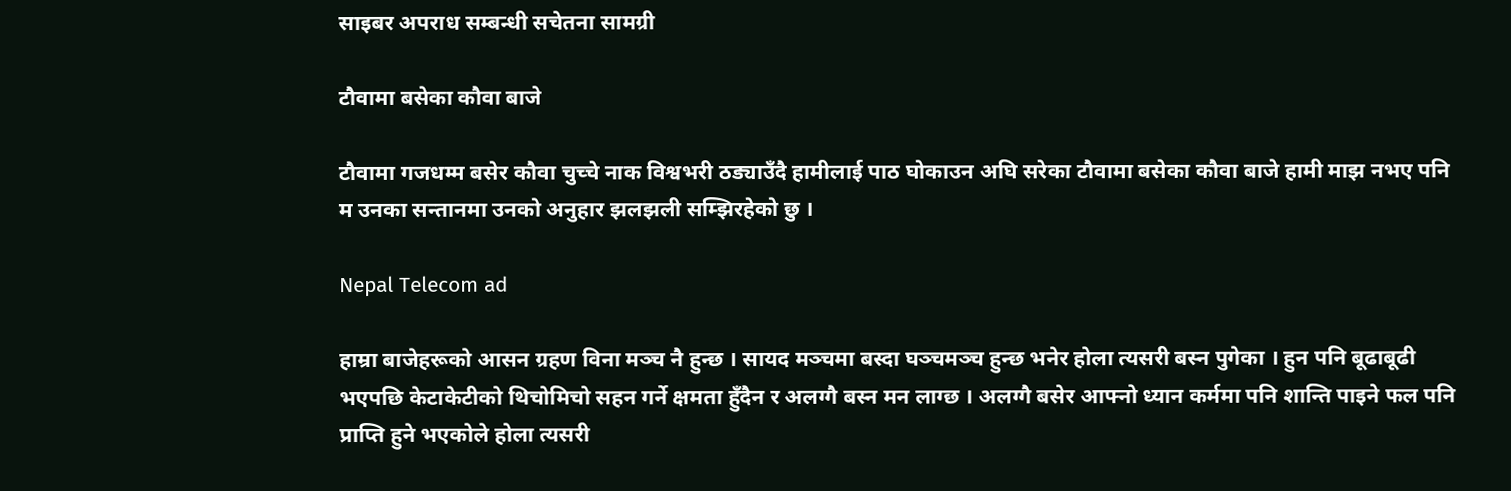साइबर अपराध सम्बन्धी सचेतना सामग्री

टौवामा बसेका कौवा बाजे

टौवामा गजधम्म बसेर कौवा चुच्चे नाक विश्वभरी ठड्याउँदै हामीलाई पाठ घोकाउन अघि सरेका टौवामा बसेका कौवा बाजे हामी माझ नभए पनि म उनका सन्तानमा उनको अनुहार झलझली सम्झिरहेको छु ।

Nepal Telecom ad

हाम्रा बाजेहरूको आसन ग्रहण विना मञ्च नै हुन्छ । सायद मञ्चमा बस्दा घञ्चमञ्च हुन्छ भनेर होला त्यसरी बस्न पुगेका । हुन पनि बूढाबूढी भएपछि केटाकेटीको थिचोमिचो सहन गर्ने क्षमता हुँदैन र अलग्गै बस्न मन लाग्छ । अलग्गै बसेर आफ्नो ध्यान कर्ममा पनि शान्ति पाइने फल पनि प्राप्ति हुने भएकोले होला त्यसरी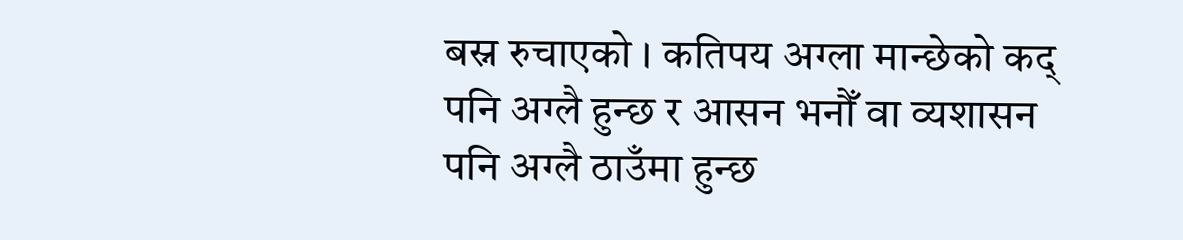बस्न रुचाएको । कतिपय अग्ला मान्छेको कद् पनि अग्लै हुन्छ र आसन भनौँ वा व्यशासन पनि अग्लै ठाउँमा हुन्छ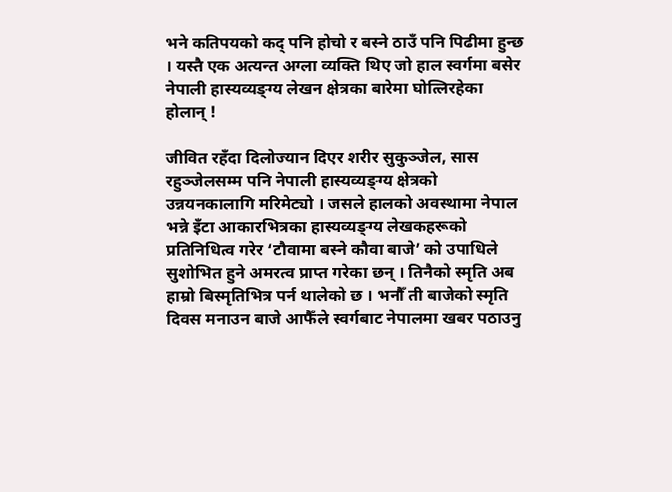भने कतिपयको कद् पनि होचो र बस्ने ठाउँ पनि पिढीमा हुन्छ । यस्तै एक अत्यन्त अग्ला व्यक्ति थिए जो हाल स्वर्गमा बसेर नेपाली हास्यव्यङ्ग्य लेखन क्षेत्रका बारेमा घोत्लिरहेका होलान् !

जीवित रहँदा दिलोज्यान दिएर शरीर सुकुञ्जेल, सास रहुञ्जेलसम्म पनि नेपाली हास्यव्यङ्ग्य क्षेत्रको उन्नयनकालागि मरिमेट्यो । जसले हालको अवस्थामा नेपाल भन्ने इँटा आकारभित्रका हास्यव्यङ्ग्य लेखकहरूको प्रतिनिधित्व गरेर ‘टौवामा बस्ने कौवा बाजे’ को उपाधिले सुशोभित हुने अमरत्व प्राप्त गरेका छन् । तिनैको स्मृति अब हाम्रो बिस्मृतिभित्र पर्न थालेको छ । भनौँ ती बाजेको स्मृति दिवस मनाउन बाजे आफैँले स्वर्गबाट नेपालमा खबर पठाउनु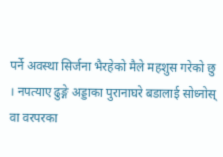पर्ने अवस्था सिर्जना भैरहेको मैले महशुस गरेको छु । नपत्याए ढुङ्गे अड्डाका पुरानाघरे बडालाई सोध्नोस् वा वरपरका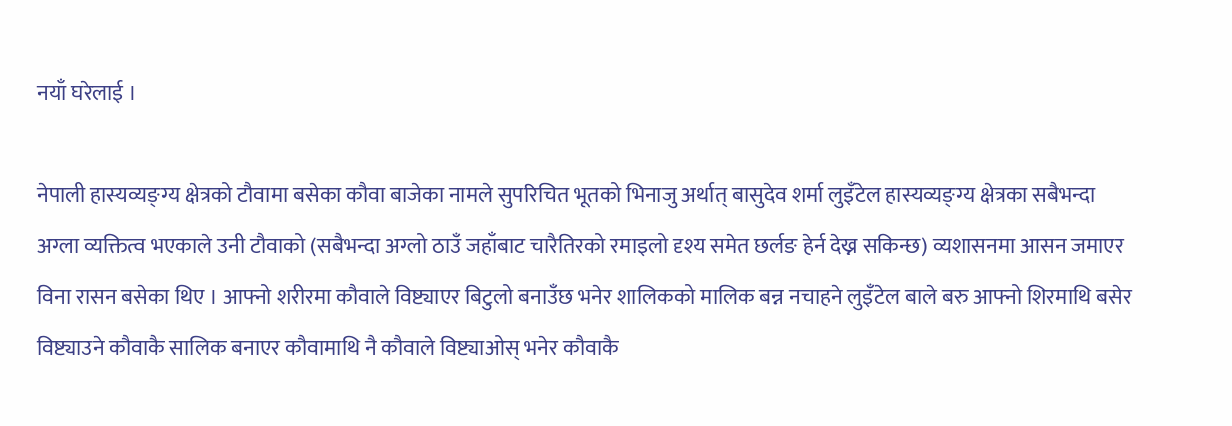नयाँ घरेलाई ।

नेपाली हास्यव्यङ्ग्य क्षेत्रको टौवामा बसेका कौवा बाजेका नामले सुपरिचित भूतको भिनाजु अर्थात् बासुदेव शर्मा लुइँटेल हास्यव्यङ्ग्य क्षेत्रका सबैभन्दा अग्ला व्यक्तित्व भएकाले उनी टौवाको (सबैभन्दा अग्लो ठाउँ जहाँबाट चारैतिरको रमाइलो दृश्य समेत छर्लङ हेर्न देख्न सकिन्छ) व्यशासनमा आसन जमाएर विना रासन बसेका थिए । आफ्नो शरीरमा कौवाले विष्ट्याएर बिटुलो बनाउँछ भनेर शालिकको मालिक बन्न नचाहने लुइँटेल बाले बरु आफ्नो शिरमाथि बसेर विष्ट्याउने कौवाकै सालिक बनाएर कौवामाथि नै कौवाले विष्ट्याओस् भनेर कौवाकै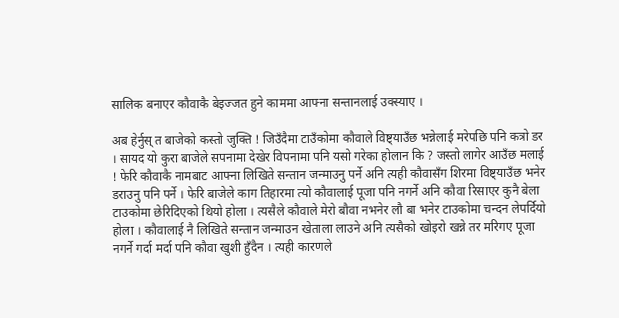सालिक बनाएर कौवाकै बेइज्जत हुने काममा आफ्ना सन्तानलाई उक्स्याए ।

अब हेर्नुस् त बाजेको कस्तो जुक्ति ! जिउँदैमा टाउँकोमा कौवाले विष्ट्याउँछ भन्नेलाई मरेपछि पनि कत्रो डर । सायद यो कुरा बाजेले सपनामा देखेर विपनामा पनि यसो गरेका होलान कि ? जस्तो लागेर आउँछ मलाई ! फेरि कौवाकै नामबाट आफ्ना लिखिते सन्तान जन्माउनु पर्ने अनि त्यही कौवासँग शिरमा विष्ट्याउँछ भनेर डराउनु पनि पर्ने । फेरि बाजेले काग तिहारमा त्यो कौवालाई पूजा पनि नगर्ने अनि कौवा रिसाएर कुनै बेला टाउकोमा छेरिदिएको थियो होला । त्यसैले कौवाले मेरो बौवा नभनेर लौ बा भनेर टाउकोमा चन्दन लेपर्दियो होला । कौवालाई नै लिखिते सन्तान जन्माउन खेताला लाउने अनि त्यसैको खोइरो खन्ने तर मरिगए पूजा नगर्ने गर्दा मर्दा पनि कौवा खुशी हुँदैन । त्यही कारणले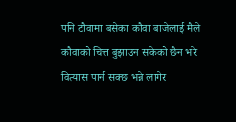पनि टौवामा बसेका कौवा बाजेलाई मैले कौवाको चित्त बुझाउन सकेको छैन भरे वित्यास पार्न सक्छ भन्ने लागेर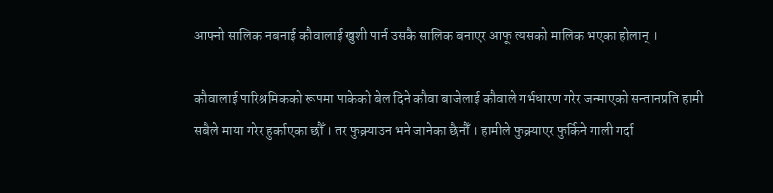आफ्नो सालिक नबनाई कौवालाई खुशी पार्न उसकै सालिक बनाएर आफू त्यसको मालिक भएका होलान् ।

कौवालाई पारिश्रमिकको रूपमा पाकेको बेल दिने कौवा बाजेलाई कौवाले गर्भधारण गरेर जन्माएको सन्तानप्रति हामी सबैले माया गरेर हुर्काएका छौँ । तर फुक्र्याउन भने जानेका छैनौँ । हामीले फुक्र्याएर फुर्किने गाली गर्दा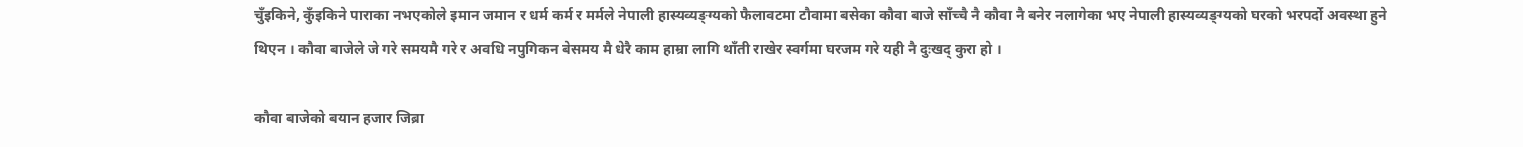चुँइकिने, कुँइकिने पाराका नभएकोले इमान जमान र धर्म कर्म र मर्मले नेपाली हास्यव्यङ्ग्यको फैलावटमा टौवामा बसेका कौवा बाजे साँच्चै नै कौवा नै बनेर नलागेका भए नेपाली हास्यव्यङ्ग्यको घरको भरपर्दो अवस्था हुने थिएन । कौवा बाजेले जे गरे समयमै गरे र अवधि नपुगिकन बेसमय मै धेरै काम हाम्रा लागि थाँती राखेर स्वर्गमा घरजम गरे यही नै दुःखद् कुरा हो ।

कौवा बाजेको बयान हजार जिब्रा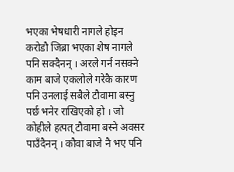भएका भेषधारी नागले होइन करोडौ जिब्रा भएका शेष नागले पनि सक्दैनन् । अरले गर्न नसक्ने काम बाजे एकलोले गरेकै कारण पनि उनलाई सबैले टौवामा बस्नु पर्छ भनेर राखिएको हो । जो कोहीले हत्पत् टौवामा बस्ने अवसर पाउँदैनन् । कौवा बाजे नै भए पनि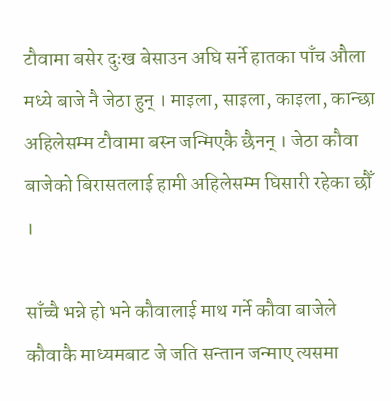टौवामा बसेर दुःख बेसाउन अघि सर्ने हातका पाँच औला मध्ये बाजे नै जेठा हुन् । माइला, साइला, काइला, कान्छा अहिलेसम्म टौवामा बस्न जन्मिएकै छैनन् । जेठा कौवा बाजेको बिरासतलाई हामी अहिलेसम्म घिसारी रहेका छौँ ।

साँच्चै भन्ने हो भने कौवालाई माथ गर्ने कौवा बाजेले कौवाकै माध्यमबाट जे जति सन्तान जन्माए त्यसमा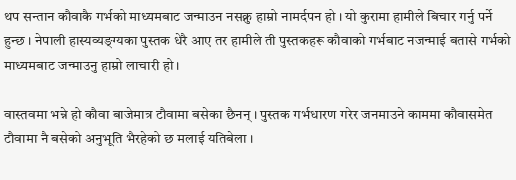थप सन्तान कौवाकै गर्भको माध्यमबाट जन्माउन नसक्नु हाम्रो नामर्दपन हो । यो कुरामा हामीले बिचार गर्नु पर्ने हुन्छ । नेपाली हास्यव्यङ्ग्यका पुस्तक धेरै आए तर हामीले ती पुस्तकहरू कौवाको गर्भबाट नजन्माई बतासे गर्भको माध्यमबाट जन्माउनु हाम्रो लाचारी हो ।

वास्तवमा भन्ने हो कौवा बाजेमात्र टौवामा बसेका छैनन् । पुस्तक गर्भधारण गरेर जनमाउने काममा कौवासमेत टौवामा नै बसेको अनुभूति भैरहेको छ मलाई यतिबेला ।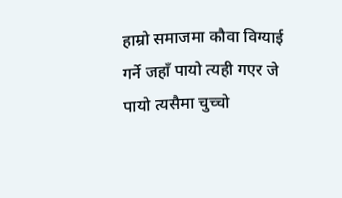हाम्रो समाजमा कौवा विग्याई गर्ने जहाँ पायो त्यही गएर जे पायो त्यसैमा चुच्चो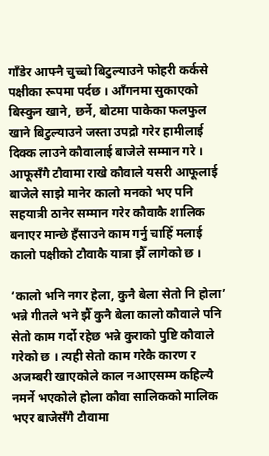गाँडेर आफ्नै चुच्चो बिटुल्याउने फोहरी कर्कसे पक्षीका रूपमा पर्दछ । आँगनमा सुकाएको बिस्कुन खाने, छर्ने, बोटमा पाकेका फलफुल खाने बिटुल्याउने जस्ता उपद्रो गरेर हामीलाई दिक्क लाउने कौवालाई बाजेले सम्मान गरे । आफूसँगै टौवामा राखे कौवाले यसरी आफूलाई बाजेले साझे मानेर कालो मनको भए पनि सहयात्री ठानेर सम्मान गरेर कौवाकै शालिक बनाएर मान्छे हँसाउने काम गर्नु चाहिँ मलाई कालो पक्षीको टौवाकै यात्रा झैँ लागेको छ ।

‘कालो भनि नगर हेला, कुनै बेला सेतो नि होला’ भन्ने गीतले भने झैँ कुनै बेला कालो कौवाले पनि सेतो काम गर्दो रहेछ भन्ने कुराको पुष्टि कौवाले गरेको छ । त्यही सेतो काम गरेकै कारण र अजम्बरी खाएकोले काल नआएसम्म कहिल्यै नमर्ने भएकोले होला कौवा सालिकको मालिक भएर बाजेसँगै टौवामा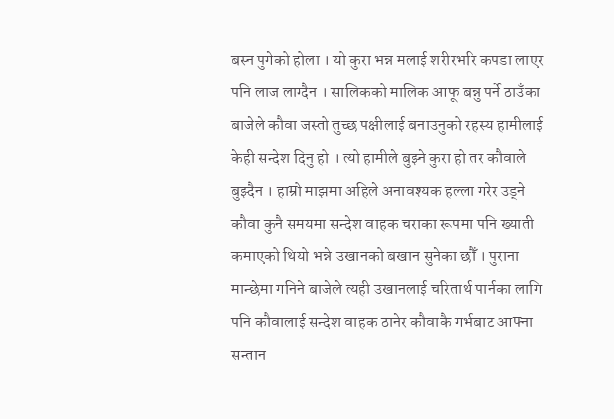बस्न पुगेको होला । यो कुरा भन्न मलाई शरीरभरि कपडा लाएर पनि लाज लाग्दैन । सालिकको मालिक आफू बन्नु पर्ने ठाउँका बाजेले कौवा जस्तो तुच्छ पक्षीलाई बनाउनुको रहस्य हामीलाई केही सन्देश दिनु हो । त्यो हामीले बुझ्ने कुरा हो तर कौवाले बुझ्दैन । हाम्रो माझमा अहिले अनावश्यक हल्ला गरेर उड्ने कौवा कुनै समयमा सन्देश वाहक चराका रूपमा पनि ख्याती कमाएको थियो भन्ने उखानको बखान सुनेका छौँ । पुराना मान्छेमा गनिने बाजेले त्यही उखानलाई चरितार्थ पार्नका लागि पनि कौवालाई सन्देश वाहक ठानेर कौवाकै गर्भबाट आफ्ना सन्तान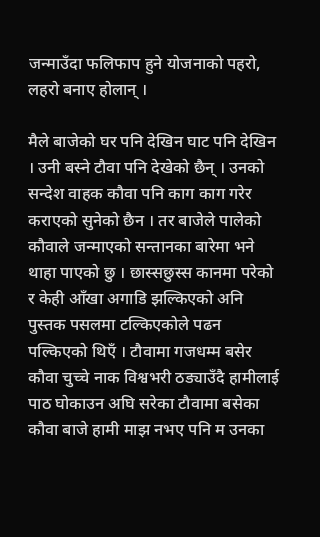जन्माउँदा फलिफाप हुने योजनाको पहरो, लहरो बनाए होलान् ।

मैले बाजेको घर पनि देखिन घाट पनि देखिन । उनी बस्ने टौवा पनि देखेको छैन् । उनको सन्देश वाहक कौवा पनि काग काग गरेर कराएको सुनेको छैन । तर बाजेले पालेको कौवाले जन्माएको सन्तानका बारेमा भने थाहा पाएको छु । छास्सछुस्स कानमा परेको र केही आँखा अगाडि झल्किएको अनि पुस्तक पसलमा टल्किएकोले पढन पल्किएको थिएँ । टौवामा गजधम्म बसेर कौवा चुच्चे नाक विश्वभरी ठड्याउँदै हामीलाई पाठ घोकाउन अघि सरेका टौवामा बसेका कौवा बाजे हामी माझ नभए पनि म उनका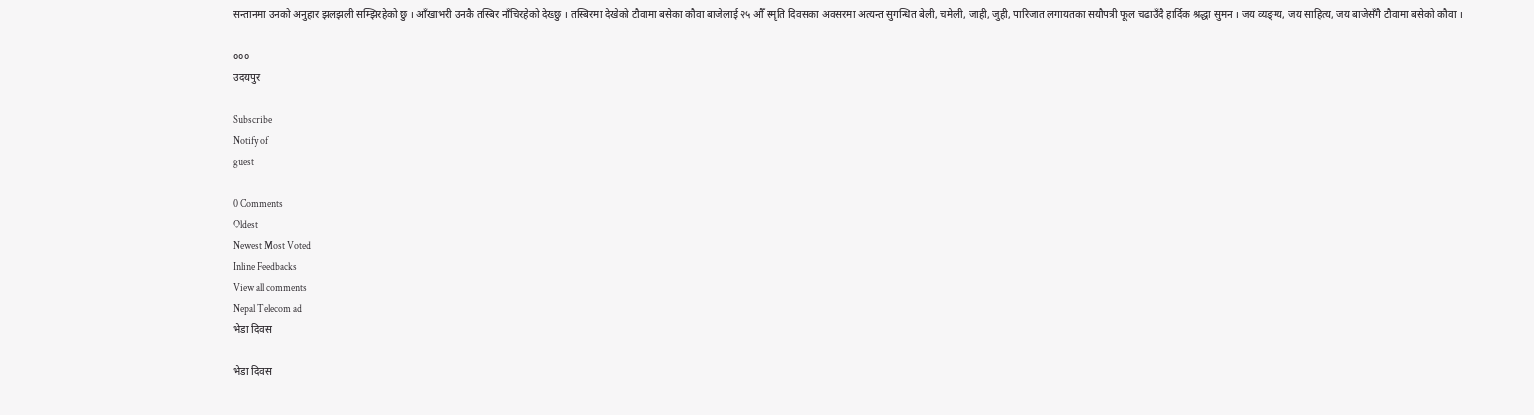सन्तानमा उनको अनुहार झलझली सम्झिरहेको छु । आँखाभरी उनकै तस्बिर नाँचिरहेको देख्छु । तस्बिरमा देखेको टौवामा बसेका कौवा बाजेलाई २५ औँ स्मृति दिवसका अवसरमा अत्यन्त सुगन्धित बेली, चमेली, जाही, जुही, पारिजात लगायतका सयौपत्री फूल चढाउँदै हार्दिक श्रद्धा सुमन । जय व्यङ्ग्य, जय साहित्य, जय बाजेसँगै टौवामा बसेको कौवा ।

०००
उदयपुर

Subscribe
Notify of
guest

0 Comments
Oldest
Newest Most Voted
Inline Feedbacks
View all comments
Nepal Telecom ad
भेडा दिवस

भेडा दिवस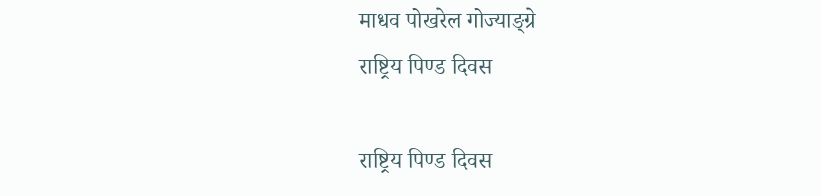माधव पोखरेल गोज्याङ्ग्रे
राष्ट्रिय पिण्ड दिवस

राष्ट्रिय पिण्ड दिवस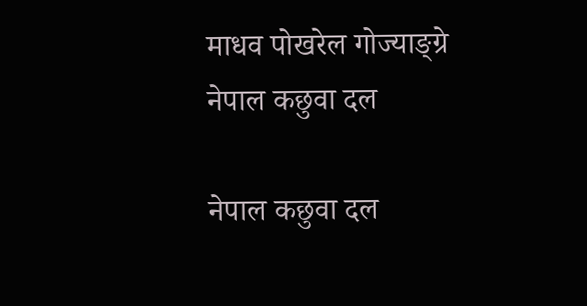माधव पोखरेल गोज्याङ्ग्रे
नेपाल कछुवा दल

नेपाल कछुवा दल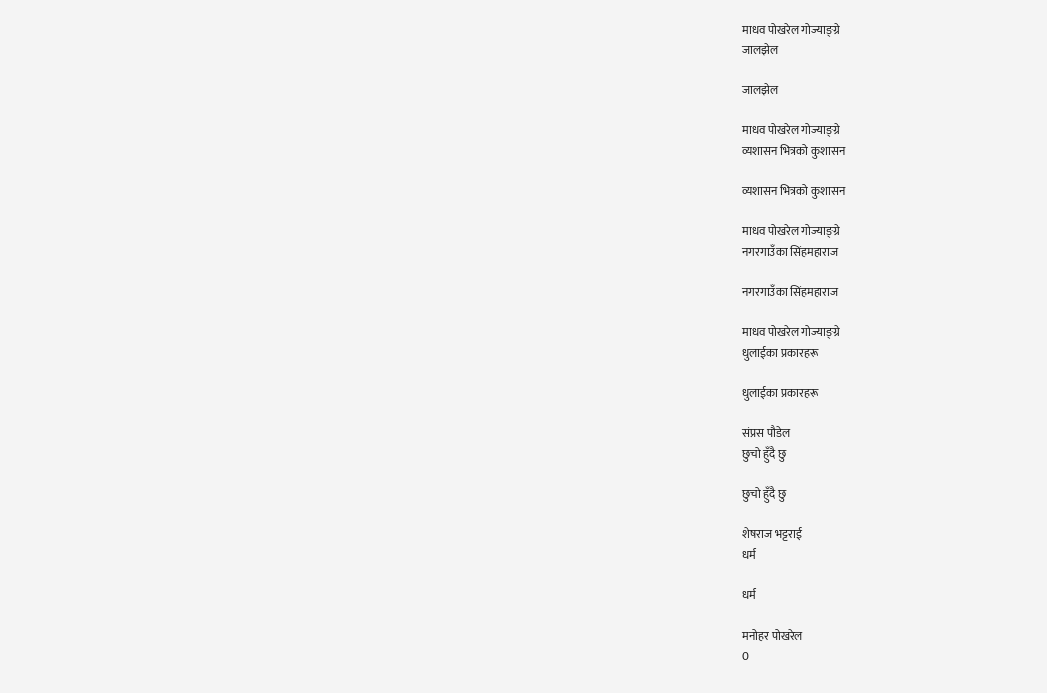माधव पोखरेल गोज्याङ्ग्रे
जालझेल

जालझेल

माधव पोखरेल गोज्याङ्ग्रे
व्यशासन भित्रको कुशासन

व्यशासन भित्रको कुशासन

माधव पोखरेल गोज्याङ्ग्रे
नगरगाउँका सिंहमहाराज

नगरगाउँका सिंहमहाराज

माधव पोखरेल गोज्याङ्ग्रे
धुलाईका प्रकारहरू

धुलाईका प्रकारहरू

संप्रस पौडेल
छुचो हुँदै छु

छुचो हुँदै छु

शेषराज भट्टराई
धर्म

धर्म

मनोहर पोखरेल
0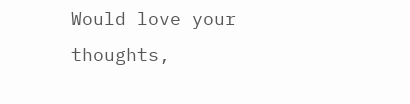Would love your thoughts,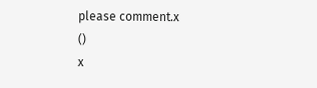please comment.x
()
x